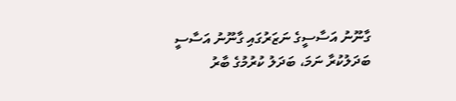ގާނޫނު އަސާސީގެ ނަޒަރުގައި ގާނޫނު އަސާސީ ބަދަލުކުރާ ނަމަ، ބަދަލު ކުރުމުގެ ބާރު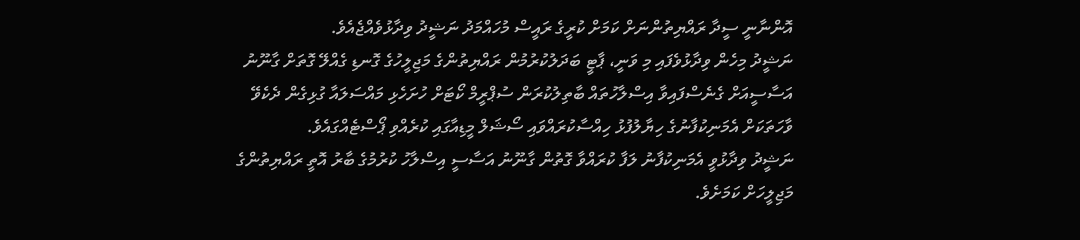އޮންނާނީ ސީދާ ރައްޔިތުންނަށް ކަމަށް ކުރީގެ ރައީސް މުހައްމަދު ނަޝީދު ވިދާޅުވެއްޖެއެވެ.
ނަޝީދު މިހެން ވިދާޅުވެފައި މި ވަނީ، ޕާޓީ ބަދަލުކުރުމުން ރައްޔިތުންގެ މަޖިލީހުގެ ގޮނޑި ގެއްލޭ ގޮތަށް ގާނޫނު އަސާސީއަށް ގެނެސްފައިވާ އިސްލާހުތައް ބާތިލުކުރަން ސުޕްރީމް ކޯޓަށް ހުށަހެޅި މައްސަލައާ ގުޅިގެން ދެކެވޭ ވާހަތަކަށް އެމަނިކުފާނުގެ ހިޔާލުފުޅު ހިއްސާކުރައްވައި ސޯޝަލް މީޑިއާގައި ކުރެއްވި ޕޯސްޓެއްގައެވެ.
ނަޝީދު ވިދާޅުވީ އެމަނިކުފާނު ލަފާ ކުރައްވާ ގޮތުން ގާނޫނު އަސާސީ އިސްލާހު ކުރުމުގެ ބާރު އޮތީ ރައްޔިތުންގެ މަޖިލީހަށް ކަމަށެވެ.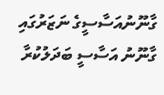ގާނޫނުއަސާސީގެ ނަޒަރުގައި ގާނޫނު އަސާސީ ބަދަލުކުރާ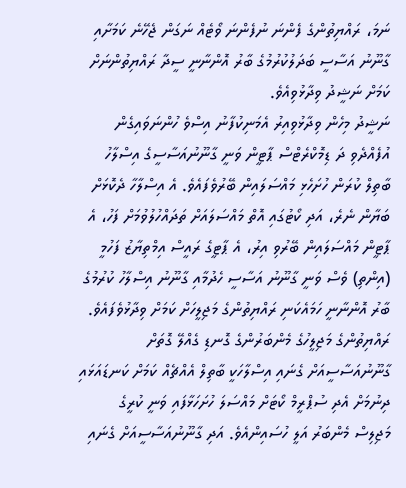ނަމަ، ރައްޔިތުންގެ ފެންނަ ނުފެންނަ ވޯޓެއް ނަގަން ޖެހޭނެ ކަމަށާއި ގާނޫނު އަސާސީ ބަދަލުކުރުމުގެ ބާރު އޮންނާނީ ސީދާ ރައްޔިތުންނަށް ކަމަށް ނަޝީދު ވިދާޅުވިއެވެ.
ނަޝީދު މިހެން ވިދާޅުވިއިރު އެމަނިކުފާނު އިސްވެ ހުންނަވައިގެން އުފެއްދެވި ދަ ޑިމޮކްރެޓްސް ޕާޓީން ވަނީ ގާނޫނުއަސާސީގެ އިސްލާހު ބާތިލް ކުރަން ހުށަހެޅި މައްސަލައިން ބޭރުވެފައެވެ. އެ އިސްލާހާ ދެކޮޅަށް ބަޔާން ނެރެ، އަދި ކޯޓުގައި އޮތް މައްސަލައަށް ތަދައްހުލުވުމަށް ފަހު، އެ ޕާޓީން މައްސަލައިން ބޭރުވި އިރު، އެ ޕާޓީގެ ރައީސް އިމްތިޔާޒު ފަހުމީ (އިންތި) ވެސް ވަނީ ގާނޫނު އަސާސީ ހެދުމާއި ގާނޫނު އިސްލާހު ކުރުމުގެ ބާރު އޮންނާނީ ހަމައެކަނި ރައްޔިތުންގެ މަޖިލީހަށް ކަމަށް ވިދާޅުވެފައެވެ.
ރައްޔިތުންގެ މަޖިލީހުގެ މެންބަރުންގެ ގޮނޑި ގެއްލޭ ގޮތަށް ގާނޫނުއަސާސީއަށް ގެނައި އިސްލާހަކީ ބާތިލް އެއްޗެއް ކަމަށް ކަނޑައަޅައި ދިނުމަށް އެދި ސުޕްރީމް ކޯޓަށް މައްސަލަ ހުށަހަޅާފައި ވަނީ ކުރީގެ މަޖިލިސް މެންބަރު އަލީ ހުސައިންއެވެ. އަދި ގާނޫނުއަސާސީއަށް ގެނައި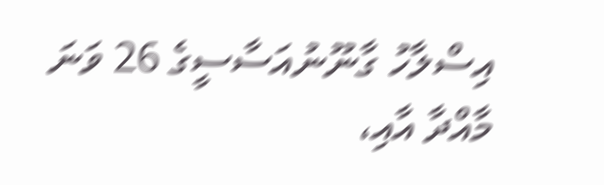އިސްލާހު ގާނޫނުއަސާސީގެ 26 ވަނަ މާއްދާ އާއި،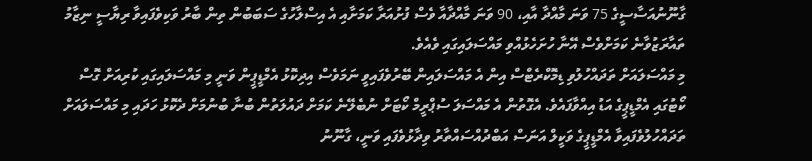ގާނޫނުއަސާސީގެ 75 ވަނަ މާއްދާ އާއި، 90 ވަނަ މާއްދާއާ ވެސް ފުށުއަރާ ކަމަށާއި އެ އިސްލާހުގެ ސަބަބުން ތިން ބާރު ވަކިވެފައިވާ ރިޔާސީ ނިޒާމު ތައާރަޒުވާނެ ކަމަށްވެސް އޭނާ ހުށަހެޅުއްވި މައްސަލައިގައި ވެއެވެ.
މި މައްސަލައަށް ތަދައްހުލުވި ޑިމޮކްރެޓްސް އިން އެ މައްސަލައިން ބޭރުވެފައިވީ ނަމަވެސް އިދިކޮޅު އެމްޑީޕީން ވަނީ މި މައްސަލައިގައި ކުރިއަށް ގޮސް ކޯޓުގައި އެމްޑީޕީގެ އަޑު އިއްވާފައެވެ. އެގޮތުން އެ މައްސަލަ ސުޕްރީމް ކޯޓަށް ނުބެލޭނެ ކަމަށް ދައުލަތުން ބުނާ ބުނުމަށް ދެކޮޅު ހަދައި މި މައްސަލައަށް ތަދައްހުލުވެފައިވާ އެމްޑީޕީގެ ވަކީލް އަނަސް އަބްދުއްސައްތާރު ވިދާޅުވެފައި ވަނީ، ގާނޫނު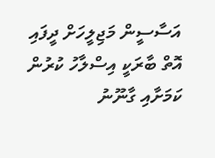އަސާސީން މަޖިލީހަށް ދީފައި އޮތް ބާރަކީ އިސްލާހު ކުރުން ކަމަށާއި ގާނޫނު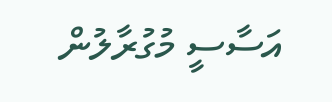އަސާސީ މުގުރާލުން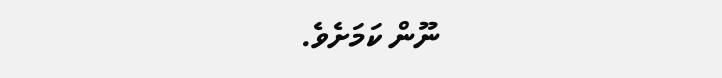ނޫން ކަމަށެވެ.